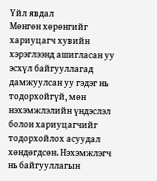Үйл явдал
Мөнгөн хөрөнгийг хариуцагч хувийн хэрэглээнд ашигласан уу эсхүл байгууллагад дамжуулсан уу гэдэг нь тодорхойгүй, мөн нэхэмжлэлийн үндэслэл болон хариуцагчийг тодорхойлох асуудал хөндөгдсөн. Нэхэмжлэгч нь байгууллагын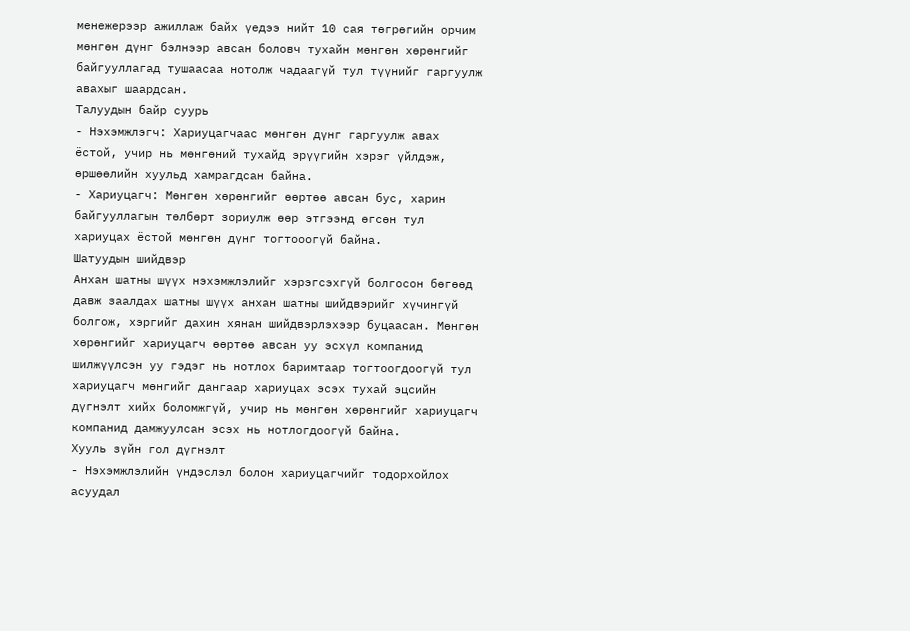менежерээр ажиллаж байх үедээ нийт 10 сая төгрөгийн орчим мөнгөн дүнг бэлнээр авсан боловч тухайн мөнгөн хөрөнгийг байгууллагад тушаасаа нотолж чадаагүй тул түүнийг гаргуулж авахыг шаардсан.
Талуудын байр суурь
- Нэхэмжлэгч: Хариуцагчаас мөнгөн дүнг гаргуулж авах ёстой, учир нь мөнгөний тухайд эрүүгийн хэрэг үйлдэж, өршөөлийн хуульд хамрагдсан байна.
- Хариуцагч: Мөнгөн хөрөнгийг өөртөө авсан бус, харин байгууллагын төлбөрт зориулж өөр этгээнд өгсөн тул хариуцах ёстой мөнгөн дүнг тогтооогүй байна.
Шатуудын шийдвэр
Анхан шатны шүүх нэхэмжлэлийг хэрэгсэхгүй болгосон бөгөөд давж заалдах шатны шүүх анхан шатны шийдвэрийг хүчингүй болгож, хэргийг дахин хянан шийдвэрлэхээр буцаасан. Мөнгөн хөрөнгийг хариуцагч өөртөө авсан уу эсхүл компанид шилжүүлсэн уу гэдэг нь нотлох баримтаар тогтоогдоогүй тул хариуцагч мөнгийг дангаар хариуцах эсэх тухай эцсийн дүгнэлт хийх боломжгүй, учир нь мөнгөн хөрөнгийг хариуцагч компанид дамжуулсан эсэх нь нотлогдоогүй байна.
Хууль зүйн гол дүгнэлт
- Нэхэмжлэлийн үндэслэл болон хариуцагчийг тодорхойлох асуудал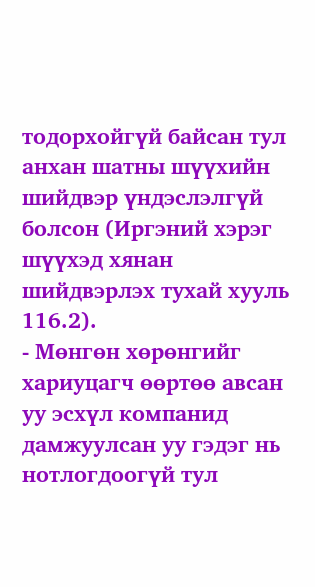тодорхойгүй байсан тул анхан шатны шүүхийн шийдвэр үндэслэлгүй болсон (Иргэний хэрэг шүүхэд хянан шийдвэрлэх тухай хууль 116.2).
- Мөнгөн хөрөнгийг хариуцагч өөртөө авсан уу эсхүл компанид дамжуулсан уу гэдэг нь нотлогдоогүй тул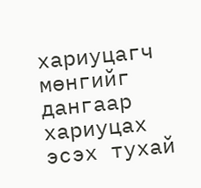хариуцагч мөнгийг дангаар хариуцах эсэх тухай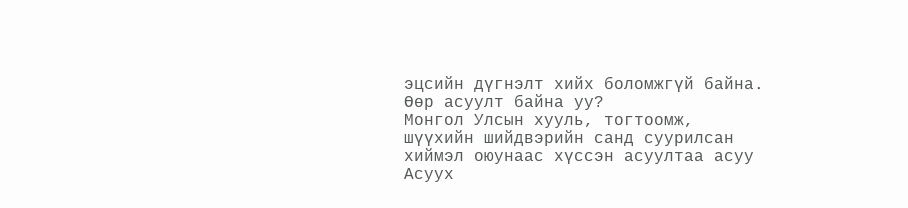эцсийн дүгнэлт хийх боломжгүй байна.
Өөр асуулт байна уу?
Монгол Улсын хууль, тогтоомж, шүүхийн шийдвэрийн санд суурилсан хиймэл оюунаас хүссэн асуултаа асуу
Асуух